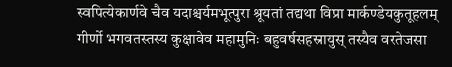स्वपित्येकार्णवे चैव यदाश्चर्यमभूत्पुरा श्रूयतां तद्यथा विप्रा मार्कण्डेयकुतूहलम्
गीर्णो भगवतस्तस्य कुक्षावेव महामुनिः बहुवर्षसहस्रायुस् तस्यैव वरतेजसा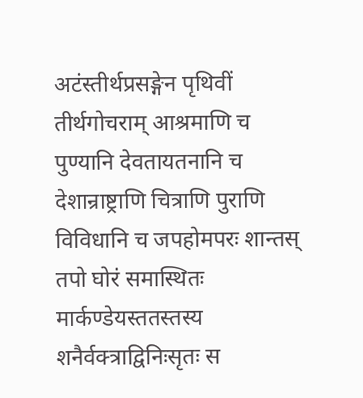अटंस्तीर्थप्रसङ्गेन पृथिवीं तीर्थगोचराम् आश्रमाणि च पुण्यानि देवतायतनानि च
देशान्राष्ट्राणि चित्राणि पुराणि विविधानि च जपहोमपरः शान्तस् तपो घोरं समास्थितः
मार्कण्डेयस्ततस्तस्य शनैर्वक्त्राद्विनिःसृतः स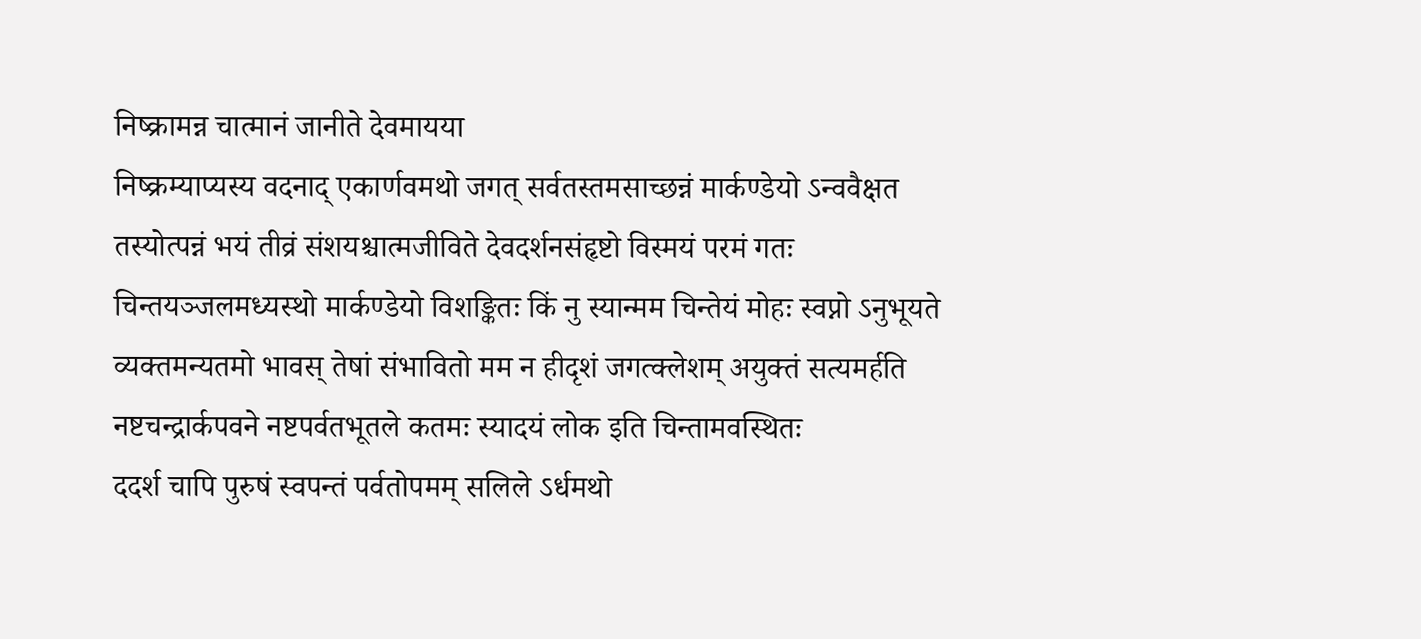निष्क्रामन्न चात्मानं जानीते देवमायया
निष्क्रम्याप्यस्य वदनाद् एकार्णवमथो जगत् सर्वतस्तमसाच्छन्नं मार्कण्डेयो ऽन्ववैक्षत
तस्योत्पन्नं भयं तीव्रं संशयश्चात्मजीविते देवदर्शनसंहृष्टो विस्मयं परमं गतः
चिन्तयञ्जलमध्यस्थो मार्कण्डेयो विशङ्कितः किं नु स्यान्मम चिन्तेयं मोहः स्वप्नो ऽनुभूयते
व्यक्तमन्यतमो भावस् तेषां संभावितो मम न हीदृशं जगत्क्लेशम् अयुक्तं सत्यमर्हति
नष्टचन्द्रार्कपवने नष्टपर्वतभूतले कतमः स्यादयं लोक इति चिन्तामवस्थितः
ददर्श चापि पुरुषं स्वपन्तं पर्वतोपमम् सलिले ऽर्धमथो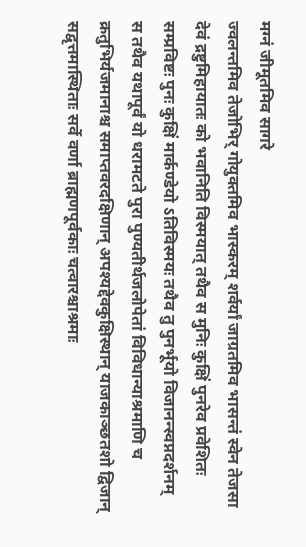मग्नं जीमूतमिव सागरे
ज्वलन्तमिव तेजोभिर् गोयुक्तमिव भास्करम् शर्वर्यां जाग्रतमिव भासन्तं स्वेन तेजसा
देवं द्रष्टुमिहायातः को भवानिति विस्मयात् तथैव स मुनिः कुक्षिं पुनरेव प्रवेशितः
सम्प्रविष्टः पुनः कुक्षिं मार्कण्डेयो ऽतिविस्मयः तथैव तु पुनर्भूयो विजानन्स्वप्नदर्शनम्
स तथैव यथापूर्वं यो धरामटते पुरा पुण्यतीर्थजलोपेतां विविधान्याश्रमाणि च
क्रतुभिर्यजमानाश्च समाप्तवरदक्षिणान् अपश्यद्देवकुक्षिस्थान् याजकाञ्छतशो द्विजान्
सद्वृत्तमास्थिताः सर्वे वर्णा ब्राह्मणपूर्वकाः चत्वारश्चाश्रमाः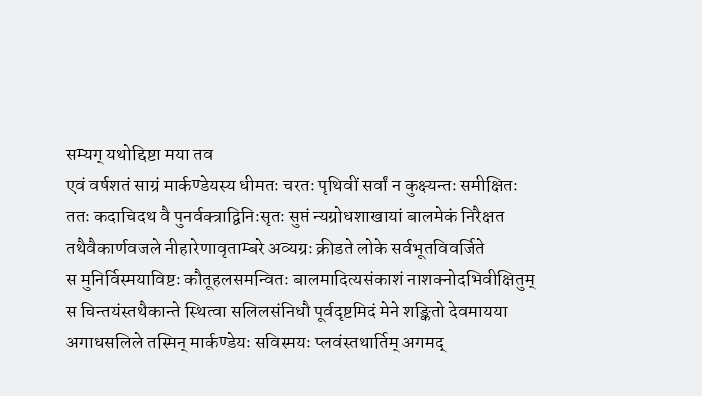सम्यग् यथोद्दिष्टा मया तव
एवं वर्षशतं साग्रं मार्कण्डेयस्य धीमतः चरतः पृथिवीं सर्वां न कुक्ष्यन्तः समीक्षितः
ततः कदाचिदथ वै पुनर्वक्त्राद्विनिःसृतः सुप्तं न्यग्रोधशाखायां बालमेकं निरैक्षत
तथैवैकार्णवजले नीहारेणावृताम्बरे अव्यग्रः क्रीडते लोके सर्वभूतविवर्जिते
स मुनिर्विस्मयाविष्टः कौतूहलसमन्वितः बालमादित्यसंकाशं नाशक्नोदभिवीक्षितुम्
स चिन्तयंस्तथैकान्ते स्थित्वा सलिलसंनिधौ पूर्वदृष्टमिदं मेने शङ्कितो देवमायया
अगाधसलिले तस्मिन् मार्कण्डेयः सविस्मयः प्लवंस्तथार्तिम् अगमद्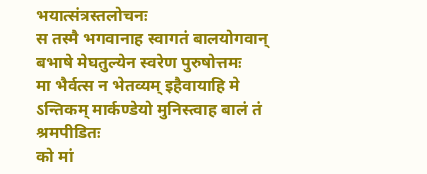भयात्संत्रस्तलोचनः
स तस्मै भगवानाह स्वागतं बालयोगवान् बभाषे मेघतुल्येन स्वरेण पुरुषोत्तमः
मा भैर्वत्स न भेतव्यम् इहैवायाहि मे ऽन्तिकम् मार्कण्डेयो मुनिस्त्वाह बालं तं श्रमपीडितः
को मां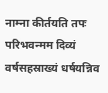नाम्ना कीर्तयति तपः परिभवन्मम दिव्यं वर्षसहस्राख्यं धर्षयन्निव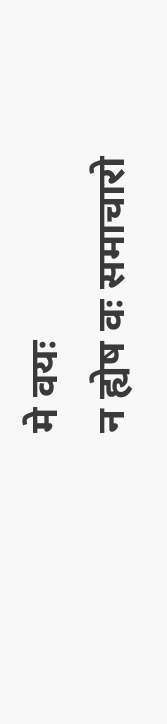मे वयः
न ह्येष वः समाचारो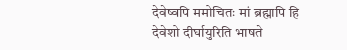देवेष्वपि ममोचितः मां ब्रह्मापि हि देवेशो दीर्घायुरिति भाषते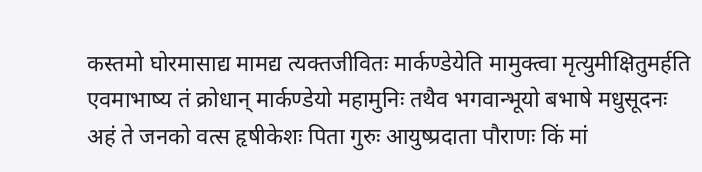कस्तमो घोरमासाद्य मामद्य त्यक्तजीवितः मार्कण्डेयेति मामुक्त्वा मृत्युमीक्षितुमर्हति
एवमाभाष्य तं क्रोधान् मार्कण्डेयो महामुनिः तथैव भगवान्भूयो बभाषे मधुसूदनः
अहं ते जनको वत्स हृषीकेशः पिता गुरुः आयुष्प्रदाता पौराणः किं मां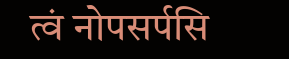त्वं नोपसर्पसि